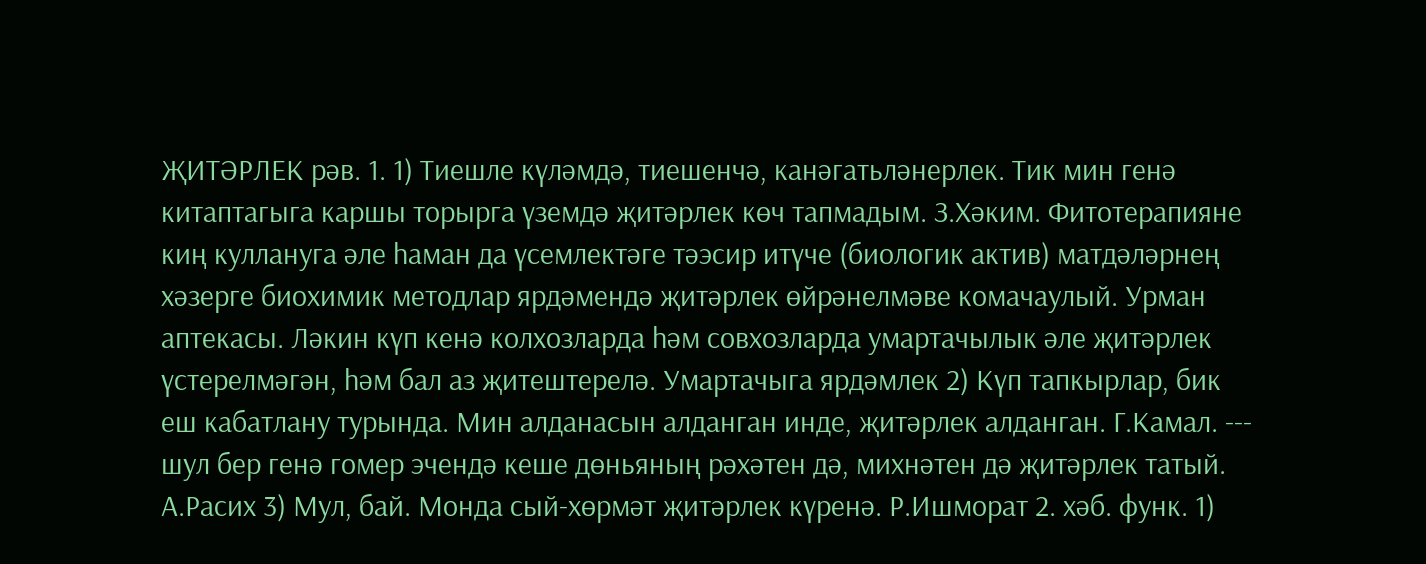ҖИТӘРЛЕК рәв. 1. 1) Тиешле күләмдә, тиешенчә, канәгатьләнерлек. Тик мин генә китаптагыга каршы торырга үземдә җитәрлек көч тапмадым. З.Хәким. Фитотерапияне киң куллануга әле һаман да үсемлектәге тәэсир итүче (биологик актив) матдәләрнең хәзерге биохимик методлар ярдәмендә җитәрлек өйрәнелмәве комачаулый. Урман аптекасы. Ләкин күп кенә колхозларда һәм совхозларда умартачылык әле җитәрлек үстерелмәгән, һәм бал аз җитештерелә. Умартачыга ярдәмлек 2) Күп тапкырлар, бик еш кабатлану турында. Мин алданасын алданган инде, җитәрлек алданган. Г.Камал. --- шул бер генә гомер эчендә кеше дөньяның рәхәтен дә, михнәтен дә җитәрлек татый. А.Расих 3) Мул, бай. Монда сый-хөрмәт җитәрлек күренә. Р.Ишморат 2. хәб. функ. 1)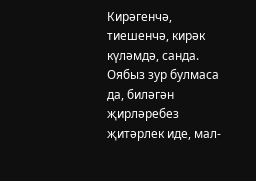Кирәгенчә, тиешенчә, кирәк күләмдә, санда. Оябыз зур булмаса да, биләгән җирләребез җитәрлек иде, мал-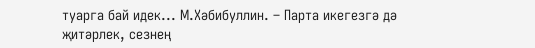туарга бай идек... М.Хәбибуллин. – Парта икегезгә дә җитәрлек, сезнең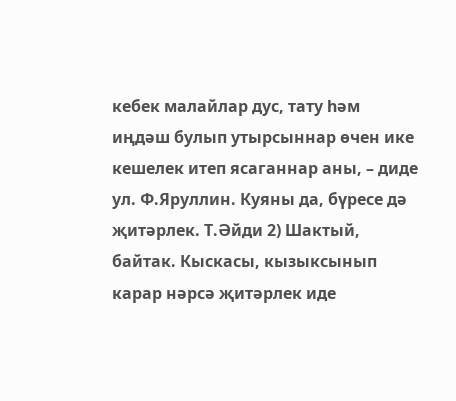кебек малайлар дус, тату һәм иңдәш булып утырсыннар өчен ике кешелек итеп ясаганнар аны, – диде ул. Ф.Яруллин. Куяны да, бүресе дә җитәрлек. Т.Әйди 2) Шактый, байтак. Кыскасы, кызыксынып карар нәрсә җитәрлек иде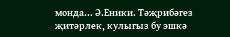монда... Ә.Еники. Тәҗрибәгез җитәрлек, кулыгыз бу эшкә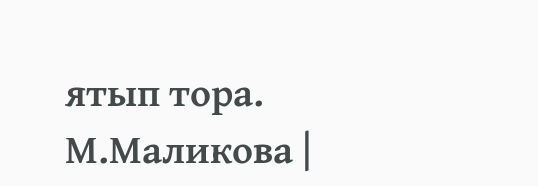ятып тора. М.Маликова |